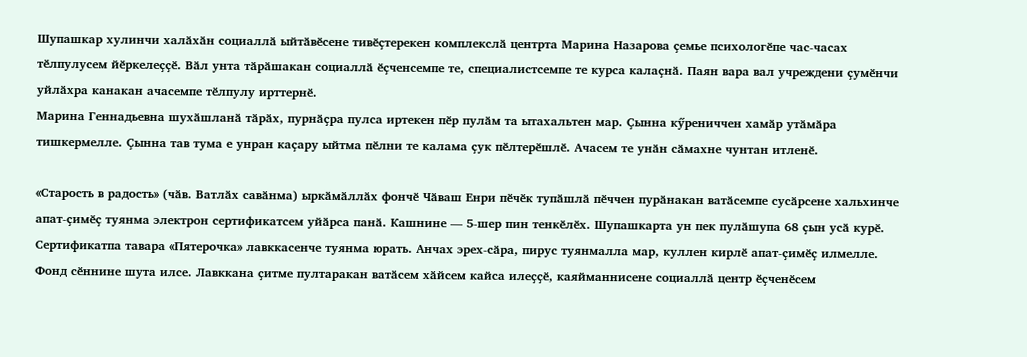Шупашкар хулинчи халӑхӑн социаллӑ ыйтӑвӗсене тивӗҫтерекен комплекслӑ центрта Марина Назарова ҫемье психологӗпе час-часах тӗлпулусем йӗркелеҫҫӗ. Вӑл унта тӑрӑшакан социаллӑ ӗҫченсемпе те, специалистсемпе те курса калаҫнӑ. Паян вара вал учреждени ҫумӗнчи уйлӑхра канакан ачасемпе тӗлпулу ирттернӗ.
Марина Геннадьевна шухӑшланӑ тӑрӑх, пурнӑҫра пулса иртекен пӗр пулӑм та ытахальтен мар. Ҫынна кӳрениччен хамӑр утӑмӑра тишкермелле. Ҫынна тав тума е унран каҫару ыйтма пӗлни те калама ҫук пӗлтерӗшлӗ. Ачасем те унӑн сӑмахне чунтан итленӗ.

«Старость в радость» (чӑв. Ватлӑх савӑнма) ыркӑмӑллӑх фончӗ Чӑваш Енри пӗчӗк тупӑшлӑ пӗччен пурӑнакан ватӑсемпе сусӑрсене хальхинче апат-ҫимӗҫ туянма электрон сертификатсем уйӑрса панӑ. Кашнине — 5-шер пин тенкӗлӗх. Шупашкарта ун пек пулӑшупа 68 ҫын усӑ курӗ.
Сертификатпа тавара «Пятерочка» лавккасенче туянма юрать. Анчах эрех-сӑра, пирус туянмалла мар, куллен кирлӗ апат-ҫимӗҫ илмелле. Фонд сӗннине шута илсе. Лавккана ҫитме пултаракан ватӑсем хӑйсем кайса илеҫҫӗ, каяйманнисене социаллӑ центр ӗҫченӗсем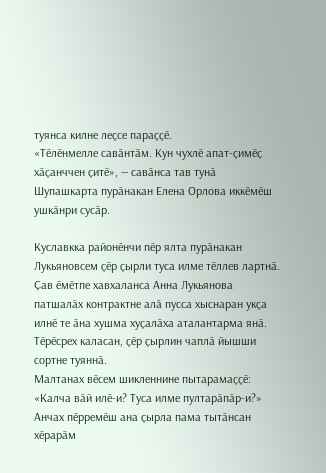туянса килне леҫсе параҫҫӗ.
«Тӗлӗнмелле савӑнтӑм. Кун чухлӗ апат-ҫимӗҫ хӑҫанччен ҫитӗ», — савӑнса тав тунӑ Шупашкарта пурӑнакан Елена Орлова иккӗмӗш ушкӑнри сусӑр.

Куславкка районӗнчи пӗр ялта пурӑнакан Лукьяновсем ҫӗр ҫырли туса илме тӗллев лартнӑ. Ҫав ӗмӗтпе хавхаланса Анна Лукьянова патшалӑх контрактне алӑ пусса хыснаран укҫа илнӗ те ӑна хушма хуҫалӑха аталантарма янӑ. Тӗрӗсрех каласан, ҫӗр ҫырлин чаплӑ йышши сортне туяннӑ.
Малтанах вӗсем шикленнине пытарамаҫҫӗ: «Калча вӑй илӗ-и? Туса илме пултарӑпӑр-и?» Анчах пӗрремӗш ана ҫырла пама тытӑнсан хӗрарӑм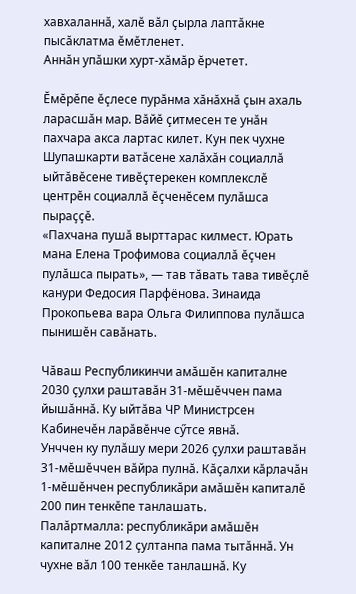хавхаланнӑ, халӗ вӑл ҫырла лаптӑкне пысӑклатма ӗмӗтленет.
Аннӑн упӑшки хурт-хӑмӑр ӗрчетет.

Ӗмӗрӗпе ӗҫлесе пурӑнма хӑнӑхнӑ ҫын ахаль ларасшӑн мар. Вӑйӗ ҫитмесен те унӑн пахчара акса лартас килет. Кун пек чухне Шупашкарти ватӑсене халӑхӑн социаллӑ ыйтӑвӗсене тивӗҫтерекен комплекслӗ центрӗн социаллӑ ӗҫченӗсем пулӑшса пыраҫҫӗ.
«Пахчана пушӑ вырттарас килмест. Юрать мана Елена Трофимова социаллӑ ӗҫчен пулӑшса пырать», — тав тӑвать тава тивӗҫлӗ канури Федосия Парфёнова. Зинаида Прокопьева вара Ольга Филиппова пулӑшса пынишӗн савӑнать.

Чӑваш Республикинчи амӑшӗн капиталне 2030 ҫулхи раштавӑн 31-мӗшӗччен пама йышӑннӑ. Ку ыйтӑва ЧР Министрсен Кабинечӗн ларӑвӗнче сӳтсе явнӑ.
Унччен ку пулӑшу мери 2026 ҫулхи раштавӑн 31-мӗшӗччен вӑйра пулнӑ. Кӑҫалхи кӑрлачӑн 1-мӗшӗнчен республикӑри амӑшӗн капиталӗ 200 пин тенкӗпе танлашать.
Палӑртмалла: республикӑри амӑшӗн капиталне 2012 ҫултанпа пама тытӑннӑ. Ун чухне вӑл 100 тенкӗе танлашнӑ. Ку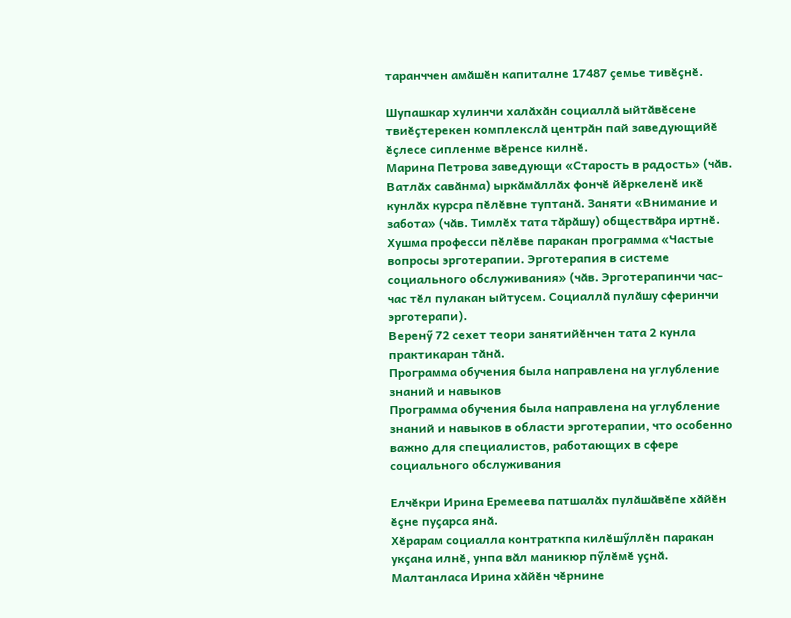таранччен амӑшӗн капиталне 17487 ҫемье тивӗҫнӗ.

Шупашкар хулинчи халӑхӑн социаллӑ ыйтӑвӗсене твиӗҫтерекен комплекслӑ центрӑн пай заведующийӗ ӗҫлесе сипленме вӗренсе килнӗ.
Марина Петрова заведующи «Старость в радость» (чӑв. Ватлӑх савӑнма) ыркӑмӑллӑх фончӗ йӗркеленӗ икӗ кунлӑх курсра пӗлӗвне туптанӑ. Заняти «Внимание и забота» (чӑв. Тимлӗх тата тӑрӑшу) обществӑра иртнӗ. Хушма професси пӗлӗве паракан программа «Частые вопросы эрготерапии. Эрготерапия в системе социального обслуживания» (чӑв. Эрготерапинчи час-час тӗл пулакан ыйтусем. Социаллӑ пулӑшу сферинчи эрготерапи).
Веренӳ 72 сехет теори занятийӗнчен тата 2 кунла практикаран тӑнӑ.
Программа обучения была направлена на углубление знаний и навыков
Программа обучения была направлена на углубление знаний и навыков в области эрготерапии, что особенно важно для специалистов, работающих в сфере социального обслуживания

Елчӗкри Ирина Еремеева патшалӑх пулӑшӑвӗпе хӑйӗн ӗҫне пуҫарса янӑ.
Хӗрарам социалла контраткпа килӗшӳллӗн паракан укҫана илнӗ, унпа вӑл маникюр пӳлӗмӗ уҫнӑ.
Малтанласа Ирина хӑйӗн чӗрнине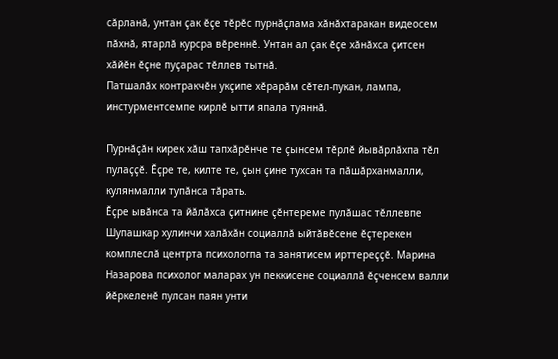сӑрланӑ, унтан ҫак ӗҫе тӗрӗс пурнӑҫлама хӑнӑхтаракан видеосем пӑхнӑ, ятарлӑ курсра вӗреннӗ. Унтан ал ҫак ӗҫе хӑнӑхса ҫитсен хӑйӗн ӗҫне пуҫарас тӗллев тытнӑ.
Патшалӑх контракчӗн укҫипе хӗрарӑм сӗтел-пукан, лампа, инстурментсемпе кирлӗ ытти япала туяннӑ.

Пурнӑҫӑн кирек хӑш тапхӑрӗнче те ҫынсем тӗрлӗ йывӑрлӑхпа тӗл пулаҫҫӗ. Ӗҫре те, килте те, ҫын ҫине тухсан та пӑшӑрханмалли, кулянмалли тупӑнса тӑрать.
Ӗҫре ывӑнса та йӑлӑхса ҫитнине ҫӗнтереме пулӑшас тӗллевпе Шупашкар хулинчи халӑхӑн социаллӑ ыйтӑвӗсене ӗҫтерекен комплеслӑ центрта психологпа та занятисем ирттереҫҫӗ. Марина Назарова психолог маларах ун пеккисене социаллӑ ӗҫченсем валли йӗркеленӗ пулсан паян унти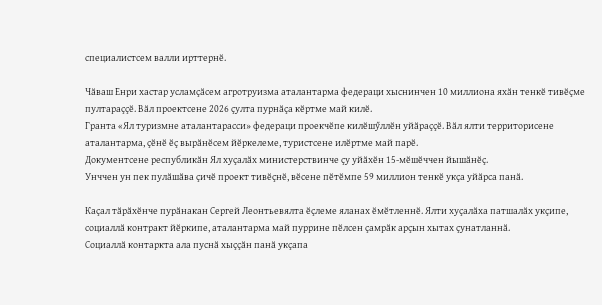специалистсем валли ирттернӗ.

Чӑваш Енри хастар усламҫӑсем агротруизма аталантарма федераци хыснинчен 10 миллиона яхӑн тенкӗ тивӗҫме пултараҫҫӗ. Вӑл проектсене 2026 ҫулта пурнӑҫа кӗртме май килӗ.
Гранта «Ял туризмне аталантарасси» федераци проекчӗпе килӗшӳллӗн уйӑраҫҫӗ. Вӑл ялти территорисене аталантарма, ҫӗнӗ ӗҫ вырӑнӗсем йӗркелеме, туристсене илӗртме май парӗ.
Документсене республикӑн Ял хуҫалӑх министерствинче ҫу уйӑхӗн 15-мӗшӗччен йышӑнӗҫ.
Унччен ун пек пулӑшӑва ҫичӗ проект тивӗҫнӗ, вӗсене пӗтӗмпе 59 миллион тенкӗ укҫа уйӑрса панӑ.

Каҫал тӑрӑхӗнче пурӑнакан Сергей Леонтьевялта ӗҫлеме яланах ӗмӗтленнӗ. Ялти хуҫалӑха патшалӑх укҫипе, социаллӑ контракт йӗркипе, аталантарма май пуррине пӗлсен ҫамрӑк арҫын хытах ҫунатланнӑ.
Социаллӑ контаркта ала пуснӑ хыҫҫӑн панӑ укҫапа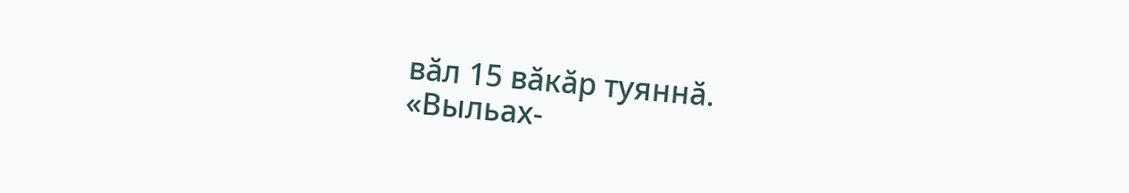вӑл 15 вӑкӑр туяннӑ.
«Выльах-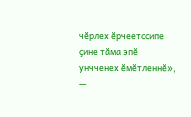чӗрлех ӗрчеетссипе ҫине тӑма эпӗ унчченех ӗмӗтленнӗ», —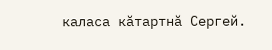каласа кӑтартнӑ Сергей.